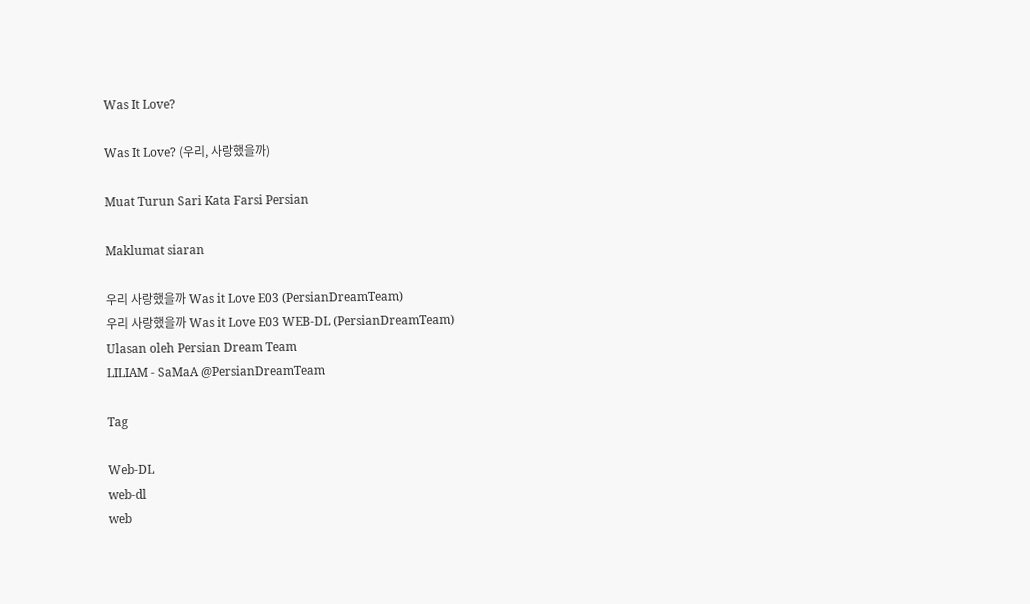Was It Love?

Was It Love? (우리, 사랑했을까)

Muat Turun Sari Kata Farsi Persian

Maklumat siaran

우리 사랑했을까 Was it Love E03 (PersianDreamTeam)
우리 사랑했을까 Was it Love E03 WEB-DL (PersianDreamTeam)
Ulasan oleh Persian Dream Team
LILIAM - SaMaA @PersianDreamTeam

Tag

Web-DL
web-dl
web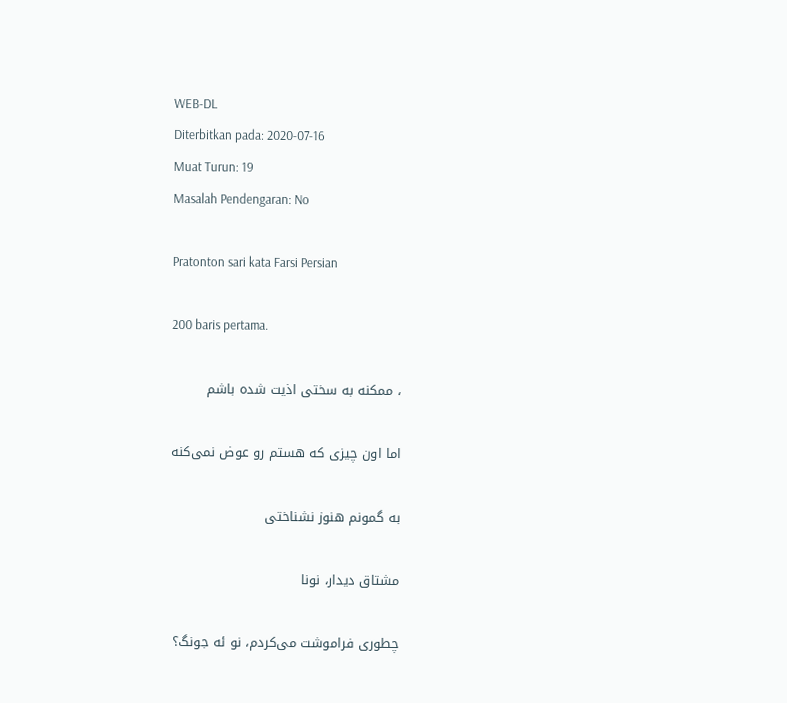WEB-DL
Diterbitkan pada: 2020-07-16
Muat Turun: 19
Masalah Pendengaran: No

Pratonton sari kata Farsi Persian

200 baris pertama.

، ممکنه به سختی اذیت شده باشم

اما اون چیزی که هستم رو عوض نمی‌کنه

به گمونم هنوز نشناختی

مشتاق دیدار، نونا

چطوری فراموشت می‌کردم، نو ئه جونگ؟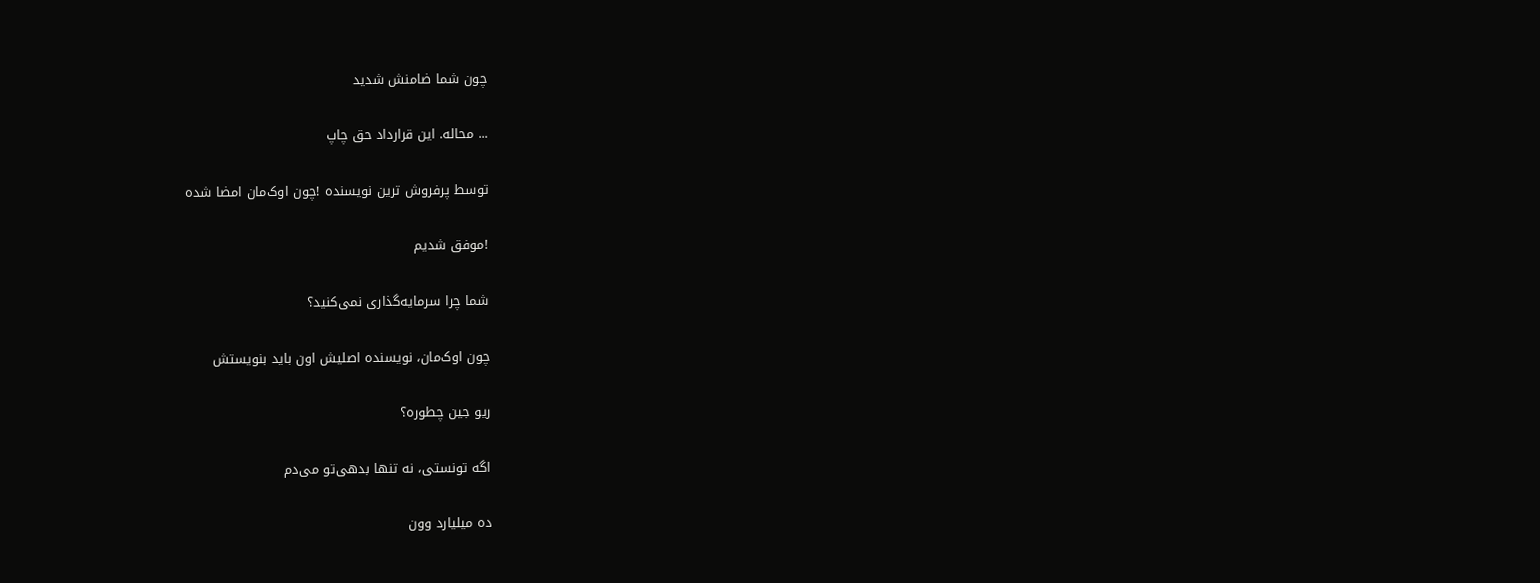چون شما ضامنش شدید

... محاله. این قرارداد حق چاپ

توسط پرفروش ترین نویسنده !چون اوک‌مان امضا شده

!موفق شدیم

شما چرا سرمایه‌گذاری نمی‌کنید؟

چون اوک‌مان، نویسنده اصلیش اون باید بنویستش

ریو جین چطوره؟

اگه تونستی، نه تنها بدهی‌تو می‌دم

ده میلیارد وون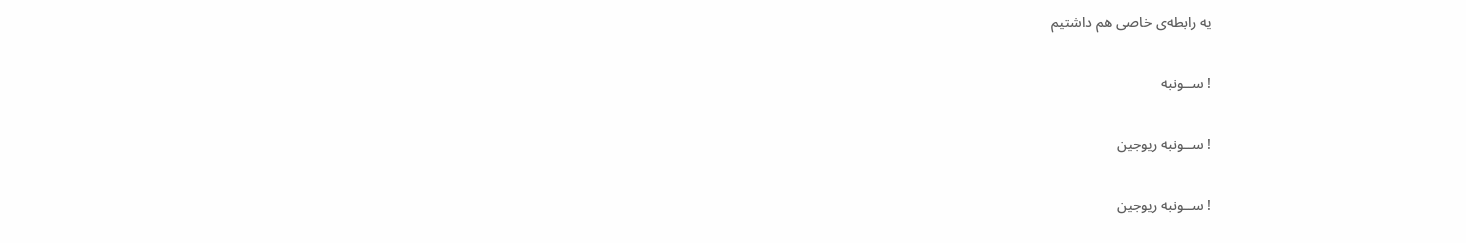یه رابطه‌ی خاصی هم داشتیم

! ســونبه

! ســونبه ریوجین

! ســونبه ریوجین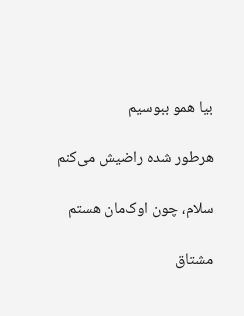بیا همو ببوسیم

هرطور شده راضیش می‌کنم

سلام، چون اوک‌مان هستم

مشتاق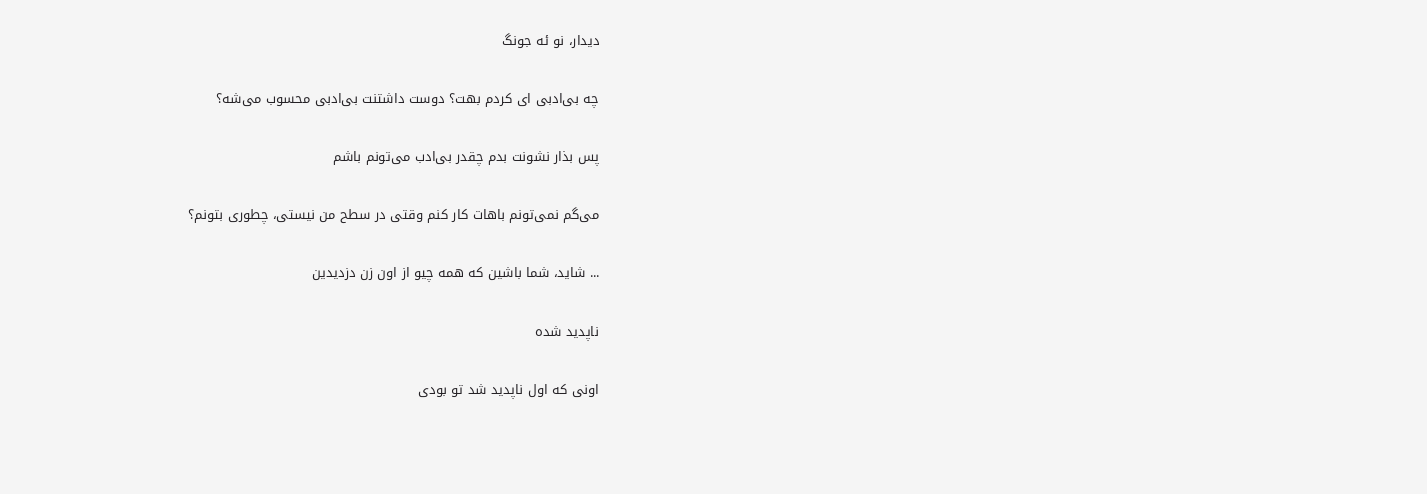دیدار، نو ئه جونگ

چه بی‌ادبی ای کردم بهت؟ دوست داشتنت بی‌ادبی محسوب می‌شه؟

پس بذار نشونت بدم چقدر بی‌ادب می‌تونم باشم

می‌گم نمی‌تونم باهات کار کنم وقتی در سطح من نیستی، چطوری بتونم؟

... شاید، شما باشین که همه چیو از اون زن دزدیدین

ناپدید شده

اونی که اول ناپدید شد تو بودی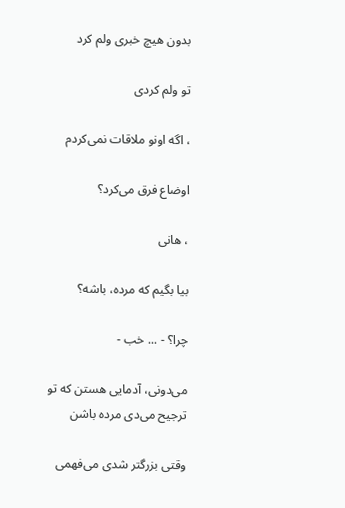بدون هیچ خبری ولم کرد

تو ولم کردی

، اگه اونو ملاقات نمی‌کردم

اوضاع فرق می‌کرد؟

، هانی

بیا بگیم که مرده، باشه؟

چرا؟ - ... خب -

می‌دونی، آدمایی هستن که تو ترجیح می‌دی مرده باشن

وقتی بزرگتر شدی می‌فهمی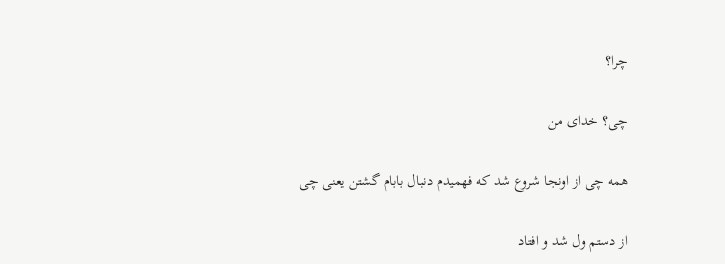چرا؟

چی؟ خدای من

همه چی از اونجا شروع شد که فهمیدم دنبال بابام گشتن یعنی چی

از دستم ول شد و افتاد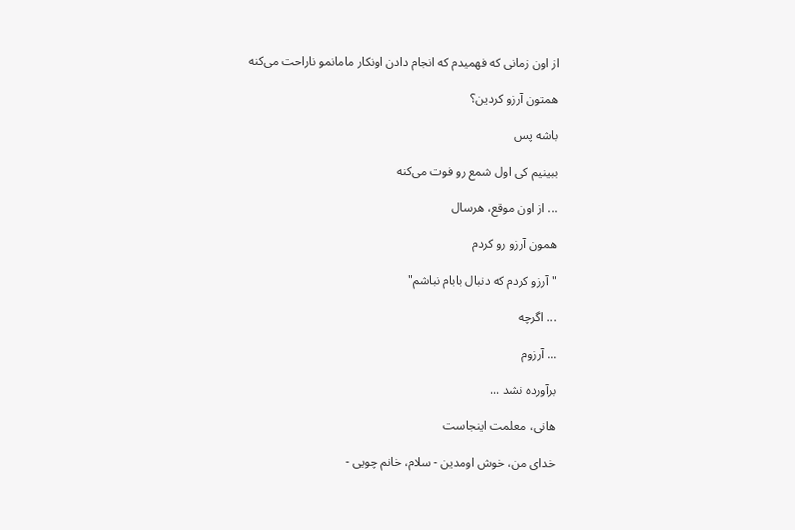از اون زمانی که فهمیدم که انجام دادن اونکار مامانمو ناراحت می‌کنه

همتون آرزو کردین؟

باشه پس

ببینیم کی اول شمع رو فوت می‌کنه

... از اون موقع، هرسال

همون آرزو رو کردم

"آرزو کردم که دنبال بابام نباشم"

... اگرچه

... آرزوم

برآورده نشد ...

هانی، معلمت اینجاست

خدای من، خوش اومدین - سلام، خانم چویی -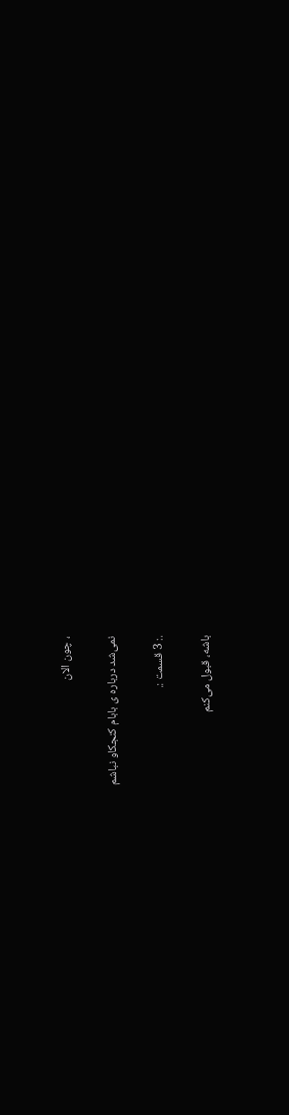، چون الان

نمی‌شد درباره ی بابام کنجکاو نباشم

.: 3 قسمت :.

باشه، قبول می‌کنم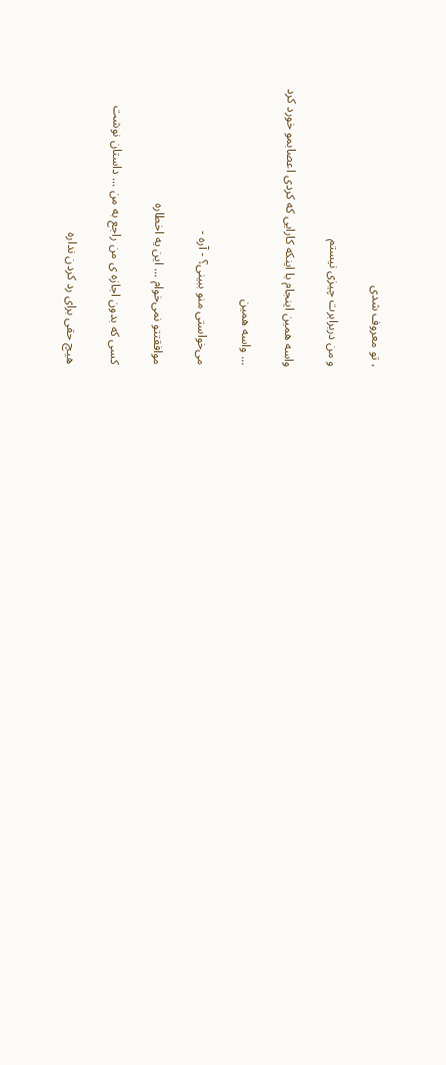، تو معروف شدی

و من دربرابرت چیزی نیستم

واسه همین اینجام با اینکه کارایی که کردی اعصابمو خورد کرد

... واسه همین

می‌خواستی منو ببینی؟ - آره -

موافقتتو نمی‌خوام ... این یه اخطاره

کسی که بدون اجازه ی من راجع به من ... داستان نوشت

هیچ حقی برای رد کردن نداره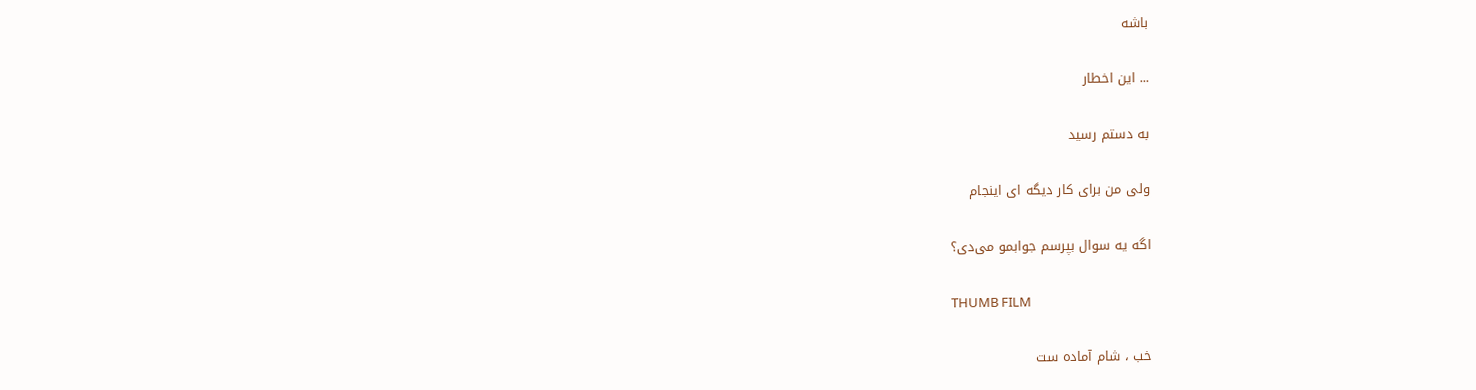باشه

... این اخطار

به دستم رسید

ولی من برای کار دیگه ای اینجام

اگه یه سوال بپرسم جوابمو می‌دی؟

THUMB FILM

خب ، شام آماده ست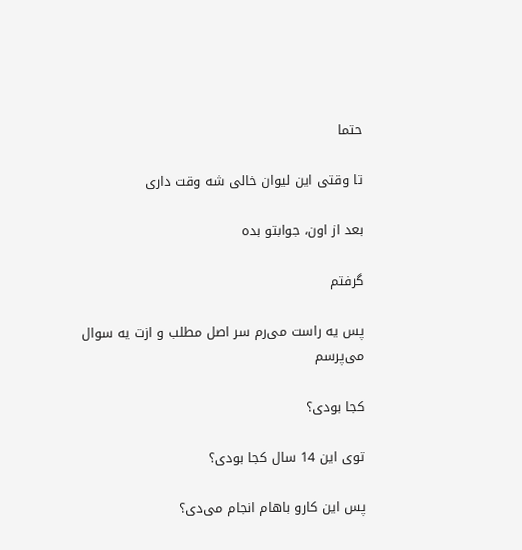حتما

تا وقتی این لیوان خالی شه وقت داری

بعد از اون، جوابتو بده

گرفتم

پس یه راست می‌رم سر اصل مطلب و ازت یه سوال می‌پرسم

کجا بودی؟

توی این 14 سال کجا بودی؟

پس این کارو باهام انجام می‌دی؟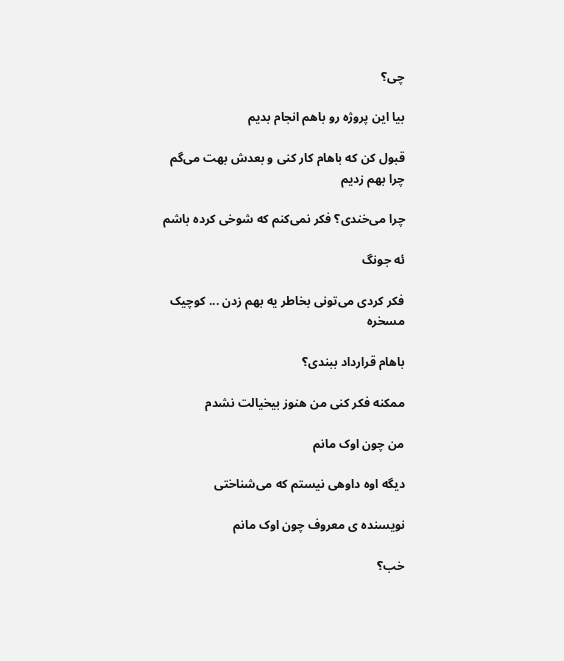چی؟

بیا این پروژه رو باهم انجام بدیم

قبول کن که باهام کار کنی و بعدش بهت می‌گم چرا بهم زدیم

چرا می‌خندی؟ فکر نمی‌کنم که شوخی کرده باشم

ئه جونگ

فکر کردی می‌تونی بخاطر یه بهم زدن ... کوچیک مسخره

باهام قرارداد ببندی؟

ممکنه فکر کنی من هنوز بیخیالت نشدم

من چون اوک مانم

دیگه اوه داوهی نیستم که می‌شناختی

نویسنده ی معروف چون اوک مانم

خب؟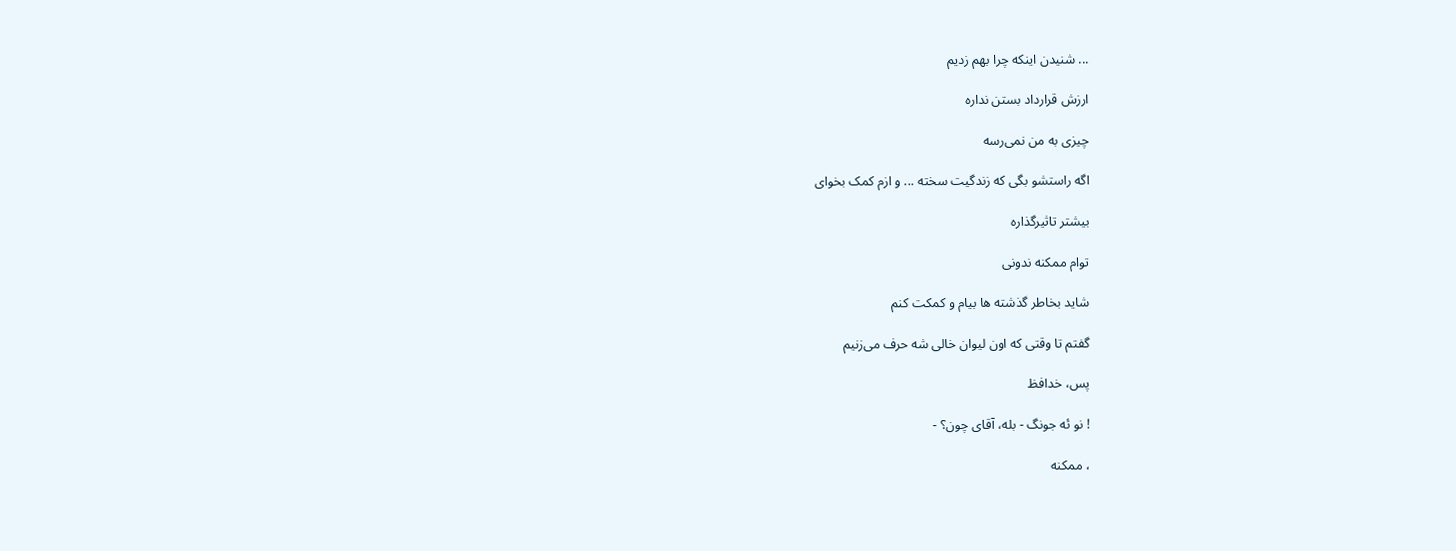... شنیدن اینکه چرا بهم زدیم

ارزش قرارداد بستن نداره

چیزی به من نمی‌رسه

اگه راستشو بگی که زندگیت سخته ... و ازم کمک بخوای

بیشتر تاثیرگذاره

توام ممکنه ندونی

شاید بخاطر گذشته ها بیام و کمکت کنم

گفتم تا وقتی که اون لیوان خالی شه حرف می‌زنیم

پس، خدافظ

! نو ئه جونگ - بله، آقای چون؟ -

، ممکنه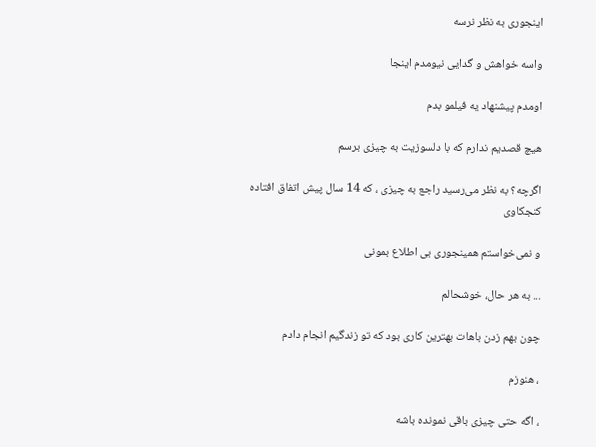اینجوری به نظر نرسه

واسه خواهش و گدایی نیومدم اینجا

اومدم پیشنهاد یه فیلمو بدم

هیچ قصدیم ندارم که با دلسوزیت به چیزی برسم

اگرچه؟ به نظر می‌رسید راجع به چیزی ، که 14 سال پیش اتفاق افتاده کنجکاوی

و نمی‌خواستم همینجوری بی اطلاع بمونی

... به هر حال، خوشحالم

چون بهم زدن باهات بهترین کاری بود که تو زندگیم انجام دادم

، هنوزم

، اگه حتی چیزی باقی نمونده باشه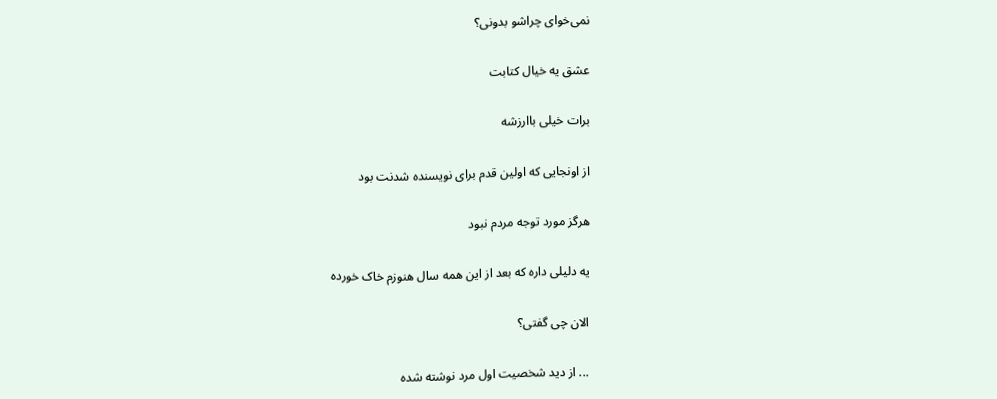نمی‌خوای چراشو بدونی؟

عشق یه خیال کتابت

برات خیلی باارزشه

از اونجایی که اولین قدم برای نویسنده شدنت بود

هرگز مورد توجه مردم نبود

یه دلیلی داره که بعد از این همه سال هنوزم خاک خورده

الان چی گفتی؟

... از دید شخصیت اول مرد نوشته شده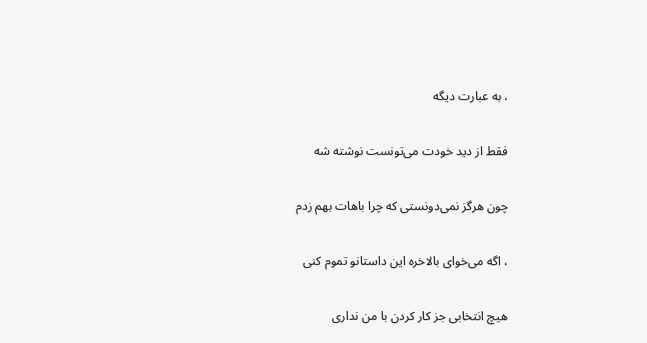، به عبارت دیگه

فقط از دید خودت می‌تونست نوشته شه

چون هرگز نمی‌دونستی که چرا باهات بهم زدم

، اگه می‌خوای بالاخره این داستانو تموم کنی

هیچ انتخابی جز کار کردن با من نداری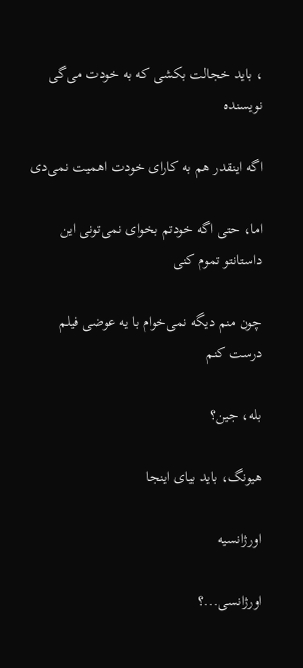، باید خجالت بکشی که به خودت می‌گی نویسنده

اگه اینقدر هم به کارای خودت اهمیت نمی‌دی

اما، حتی اگه خودتم بخوای نمی‌تونی این داستانتو تموم کنی

چون منم دیگه نمی‌خوام با یه عوضی فیلم درست کنم

بله، جین؟

هیونگ، باید بیای اینجا

اورژانسیه

اورژانسی...؟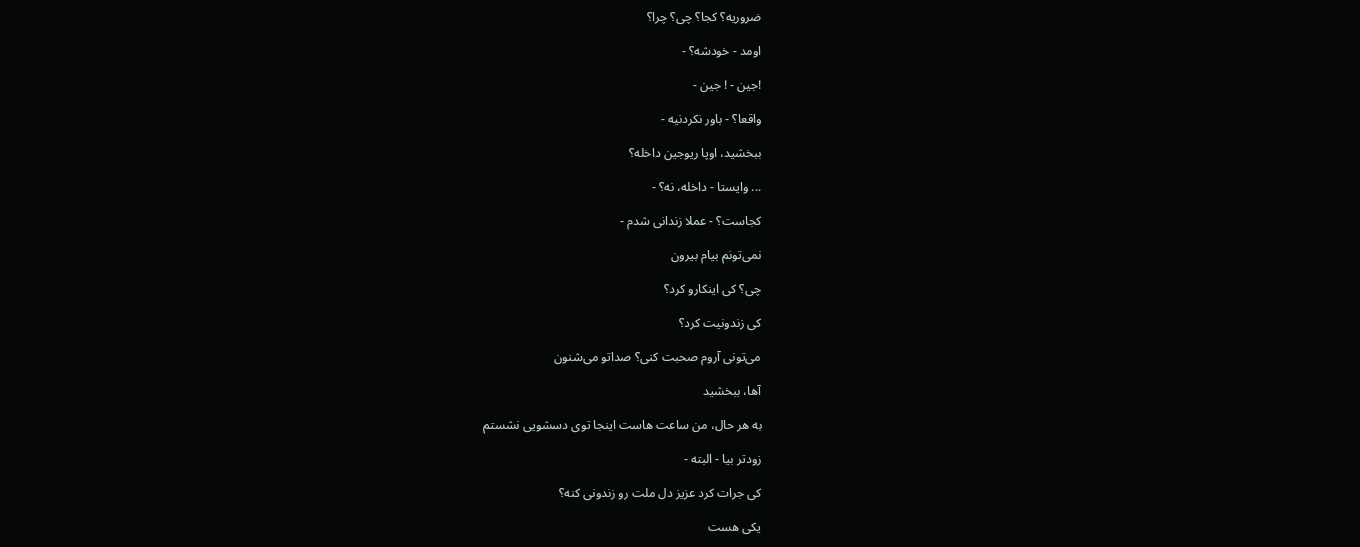ضروریه؟ کجا؟ چی؟ چرا؟

اومد - خودشه؟ -

!جین - ! جین -

واقعا؟ - باور نکردنیه -

ببخشید، اوپا ریوجین داخله؟

... وایستا - داخله، نه؟ -

کجاست؟ - عملا زندانی شدم -

نمی‌تونم بیام بیرون

چی؟ کی اینکارو کرد؟

کی زندونیت کرد؟

می‌تونی آروم صحبت کنی؟ صداتو می‌شنون

آها، ببخشید

به هر حال، من ساعت هاست اینجا توی دسشویی نشستم

زودتر بیا - البته -

کی جرات کرد عزیز دل ملت رو زندونی کنه؟

یکی هست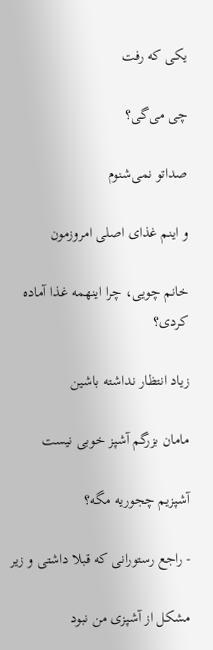یکی که رفت

چی می‌گی؟

صداتو نمی‌شنوم

و اینم غذای اصلی امروزمون

خانم چویی، چرا اینهمه غذا آماده کردی؟

زیاد انتظار نداشته باشین

مامان بزرگم آشپز خوبی نیست

آشپزیم چجوریه مگه؟

- راجع رستورانی که قبلا داشتی و زیر

مشکل از آشپزی من نبود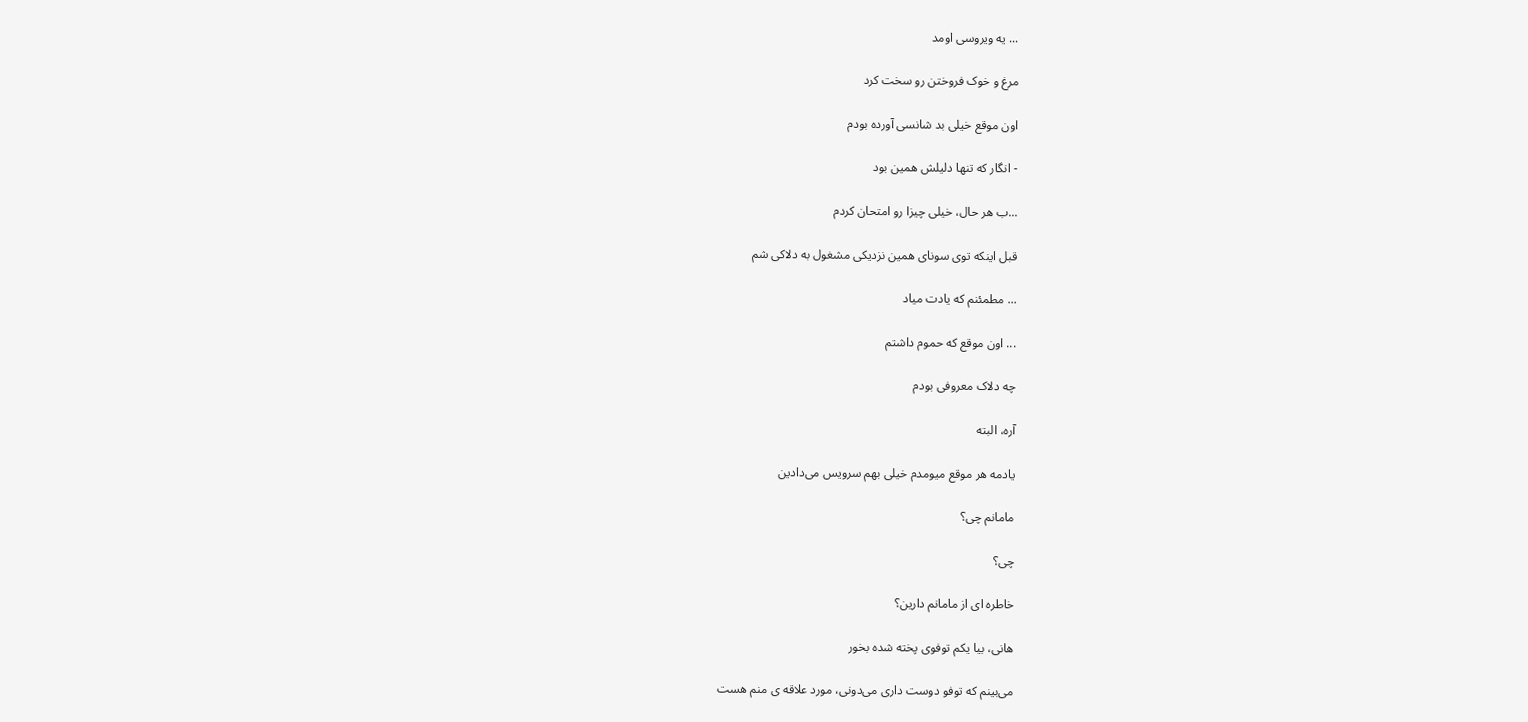... یه ویروسی اومد

مرغ و خوک فروختن رو سخت کرد

اون موقع خیلی بد شانسی آورده بودم

- انگار که تنها دلیلش همین بود

...ب هر حال، خیلی چیزا رو امتحان کردم

قبل اینکه توی سونای همین نزدیکی مشغول به دلاکی شم

... مطمئنم که یادت میاد

... اون موقع که حموم داشتم

چه دلاک معروفی بودم

آره، البته

یادمه هر موقع میومدم خیلی بهم سرویس می‌دادین

مامانم چی؟

چی؟

خاطره ای از مامانم دارین؟

هانی، بیا یکم توفوی پخته شده بخور

می‌بینم که توفو دوست داری می‌دونی، مورد علاقه ی منم هست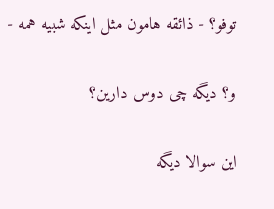توفو؟ - ذائقه هامون مثل اینکه شبیه همه -

و؟ دیگه چی دوس دارین؟

این سوالا دیگه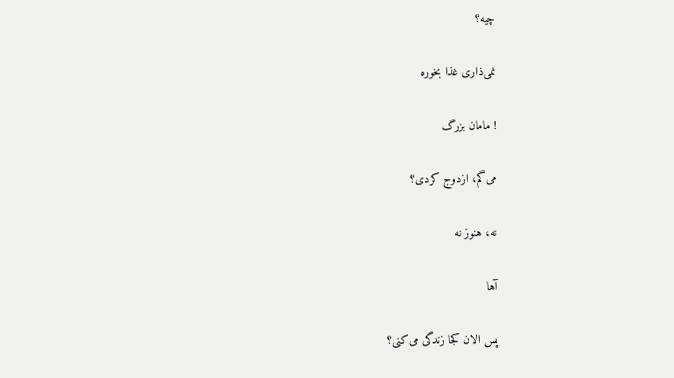چیه؟

نمی‌ذاری غذا بخوره

! مامان بزرگ

می‌گم، ازدوج کردی؟

نه، هنوز نه

آها

پس الان کجا زندگی می‌کنی؟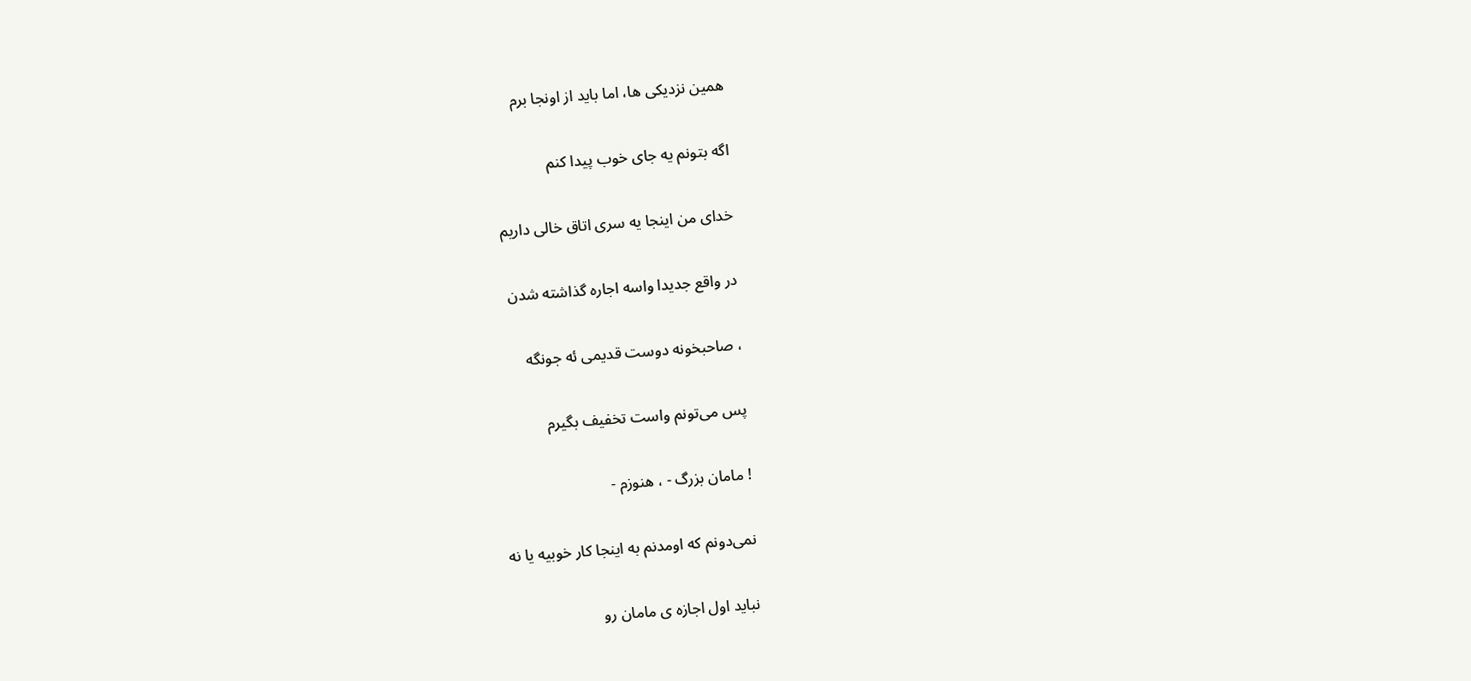همین نزدیکی ها، اما باید از اونجا برم

اگه بتونم یه جای خوب پیدا کنم

خدای من اینجا یه سری اتاق خالی داریم

در واقع جدیدا واسه اجاره گذاشته شدن

، صاحبخونه دوست قدیمی ئه جونگه

پس می‌تونم واست تخفیف بگیرم

! مامان بزرگ - ، هنوزم -

نمی‌دونم که اومدنم به اینجا کار خوبیه یا نه

نباید اول اجازه ی مامان رو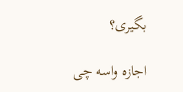بگیری؟

اجازه واسه چی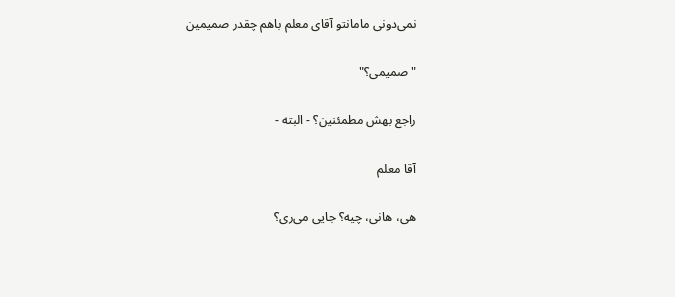نمی‌دونی مامانتو آقای معلم باهم چقدر صمیمین

"صمیمی؟"

راجع بهش مطمئنین؟ - البته -

آقا معلم

هی، هانی، چیه؟ جایی می‌ری؟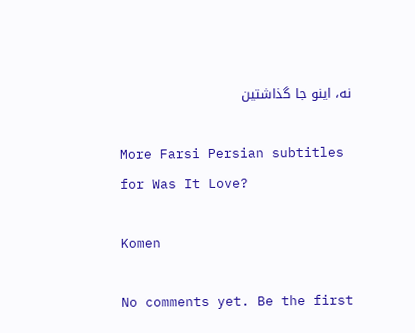نه، اینو جا گذاشتین

More Farsi Persian subtitles for Was It Love?

Komen

No comments yet. Be the first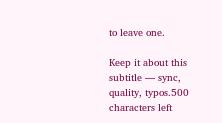to leave one.

Keep it about this subtitle — sync, quality, typos.500 characters left